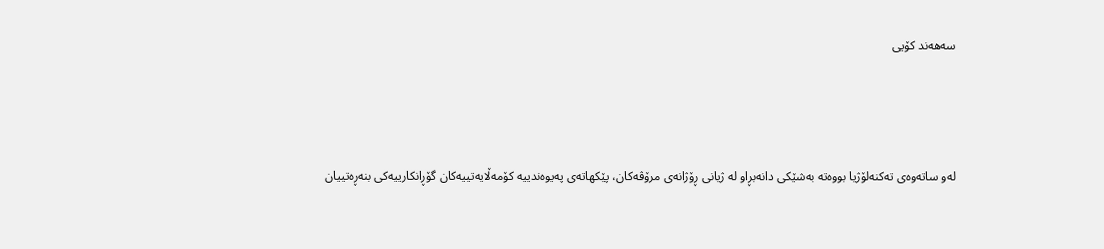سه‌هه‌ند كۆیی



لەو ساتەوەی تەکنەلۆژیا بووەتە بەشێکی دانەبڕاو لە ژیانی ڕۆژانەی مرۆڤەکان، پێکهاتەی پەیوەندییە کۆمەڵایەتییەکان گۆڕانکارییەکی بنەڕەتییان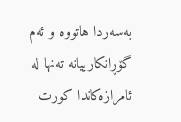بەسەردا هاتووە و ئەم گۆڕانکارییانە تەنها لە ئامرازەکاندا کورت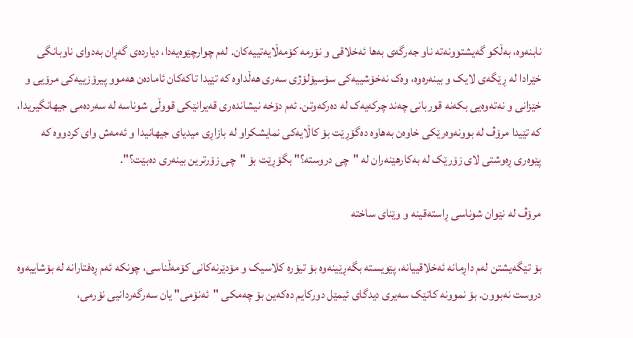نابنەوە، بەڵکو گەیشتوونەتە ناو جەرگەی بەها ئەخلاقی و نۆرمە کۆمەڵایەتییەکان. لەم چوارچێوەیەدا، دیاردەی گەڕان بەدوای ناوبانگی خێرادا لە ڕێگەی لایک و بینەرەوە، وەک نەخۆشییەکی سۆسیۆلۆژی سەری هەڵداوە کە تێیدا تاکەکان ئامادەن هەموو پیرۆزییەکی مرۆیی و خێزانی و نەتەوەیی بکەنە قوربانی چەند چرکەیەک لە دەرکەوتن. ئەم دۆخە نیشاندەری قەیرانێکی قووڵی شوناسە لە سەردەمی جیهانگیریدا، کە تێیدا مرۆڤ لە بوونەوەرێکی خاوەن بەهاوە دەگۆڕێت بۆ کاڵایەکی نمایشکراو لە بازاڕی میدیای جیهانیدا و ئەمەش وای کردووە کە پێوەری ڕەوشتی لای زۆرێک لە بەکارهێنەران لە "چی دروستە؟" بگۆڕێت بۆ "چی زۆرترین بینەری دەبێت؟".

مرۆڤ لە نێوان شوناسی ڕاستەقینە و وێنای ساختە

بۆ تێگەیشتن لەم داڕمانە ئەخلاقییانە، پێویستە بگەڕێینەوە بۆ تیۆرە کلاسیک و مۆدێرنەکانی کۆمەڵناسی، چونکە ئەم ڕەفتارانە لە بۆشاییەوە دروست نەبوون. بۆ نموونە کاتێک سەیری دیدگای ئیمێل دورکایم دەکەین بۆ چەمکی "ئەنۆمی" یان سەرگەردانیی نۆرمی،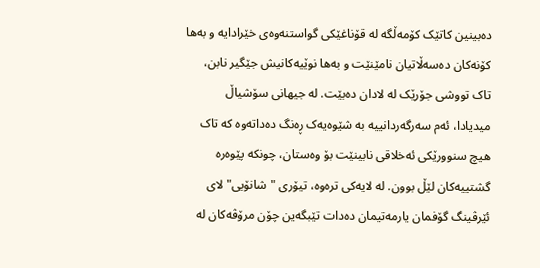دەبینین کاتێک کۆمەڵگە لە قۆناغێکی گواستنەوەی خێرادایە و بەها کۆنەکان دەسەڵاتیان نامێنێت و بەها نوێیەکانیش جێگیر نابن، تاک تووشی جۆرێک لە لادان دەبێت. لە جیهانی سۆشیاڵ میدیادا، ئەم سەرگەردانییە بە شێوەیەک ڕەنگ دەداتەوە کە تاک هیچ سنوورێکی ئەخلاقی نابینێت بۆ وەستان، چونکە پێوەرە گشتییەکان لێڵ بوون. لە لایەکی ترەوە، تیۆری "شانۆیی"لای ئێرڤینگ گۆفمان یارمەتیمان دەدات تێبگەین چۆن مرۆڤەکان لە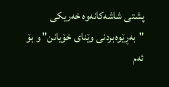پشتی شاشەکانەوە خەریکی "بەڕێوەبردنی وێنای خۆیانن" و بۆ ئەم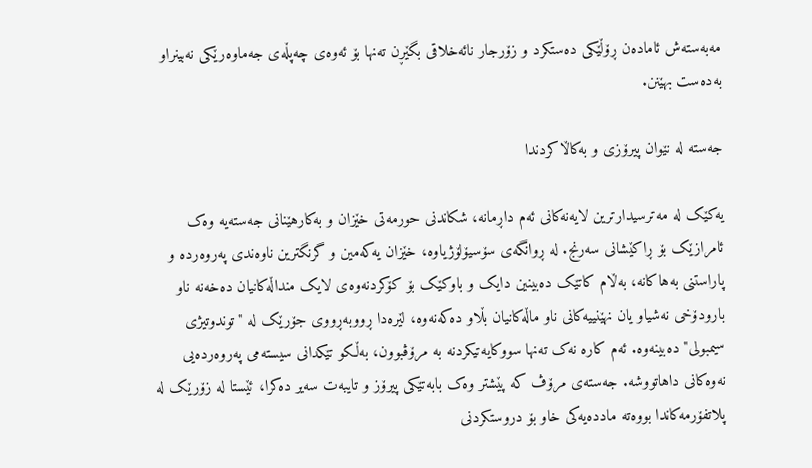مەبەستەش ئامادەن ڕۆڵێکی دەستکرد و زۆرجار نائەخلاقی بگێڕن تەنها بۆ ئەوەی چەپڵەی جەماوەرێکی نەبینراو بەدەست بهێنن.

جەستە لە نێوان پیرۆزی و بەکاڵاکردندا

یەکێک لە مەترسیدارترین لایەنەکانی ئەم داڕمانە، شکاندنی حورمەتی خێزان و بەکارهێنانی جەستەیە وەک ئامرازێک بۆ ڕاکێشانی سەرنج. لە ڕوانگەی سۆسیۆلۆژیاوە، خێزان یەکەمین و گرنگترین ناوەندی پەروەردە و پاراستنی بەهاکانە، بەڵام کاتێک دەبینین دایک و باوکێک بۆ کۆکردنەوەی لایک منداڵەکانیان دەخەنە ناو بارودۆخی نەشیاو یان نهێنییەکانی ناو ماڵەکانیان بڵاو دەکەنەوە، لێرەدا ڕووبەڕووی جۆرێک لە "توندوتیژی سیمبولی" دەبینەوە. ئەم کارە نەک تەنها سووکایەتیکردنە بە مرۆڤبوون، بەڵکو تێکدانی سیستەمی پەروەردەیی نەوەکانی داهاتووشە. جەستەی مرۆڤ کە پێشتر وەک بابەتێکی پیرۆز و تایبەت سەیر دەکرا، ئێستا لە زۆرێک لە پلاتفۆرمەکاندا بووەتە ماددەیەکی خاو بۆ دروستکردنی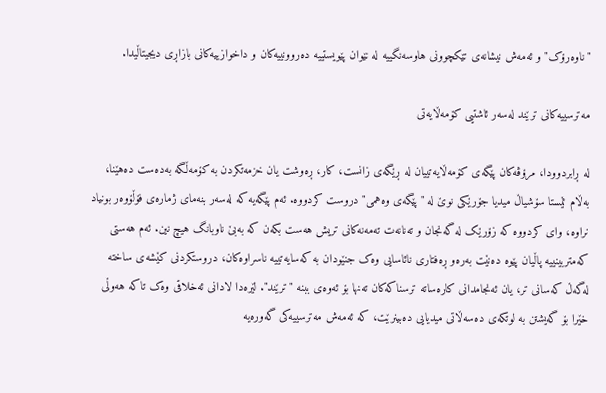"ناوەرۆک" و ئەمەش نیشانەی تێکچوونی هاوسەنگییە لە نێوان پێویستییە دەروونییەکان و داخوازییەکانی بازاڕی دیجیتاڵیدا.

مەترسییەکانی ترێند لەسەر ئاشتیی کۆمەڵایەتی

لە ڕابردوودا، مرۆڤەکان پێگەی کۆمەڵایەتییان لە ڕێگەی زانست، کار، ڕەوشت یان خزمەتکردن بە کۆمەڵگە بەدەست دەهێنا، بەڵام ئێستا سۆشیاڵ میدیا جۆرێکی نوێ لە "پێگەی وەهمی" دروست کردووە. ئەم پێگەیە کە لەسەر بنەمای ژمارەی فۆڵۆوەر بونیاد نراوە، وای کردووە کە زۆرێک لە گەنجان و تەنانەت تەمەنەکانی تریش هەست بکەن کە بەبێ ناوبانگ هیچ نین. ئەم هەستی کەمتربینییە پاڵیان پێوە دەنێت بەرەو ڕەفتاری نائاسایی وەک جنێودان بە کەسایەتییە ناسراوەکان، دروستکردنی کێشەی ساختە لەگەڵ کەسانی تر، یان ئەنجامدانی کارەساتە ترسناکەکان تەنها بۆ ئەوەی ببنە "ترێند". لێرەدا لادانی ئەخلاقی وەک تاکە هەوڵی خێرا بۆ گەیشتن بە لوتکەی دەسەڵاتی میدیایی دەبینرێت، کە ئەمەش مەترسییەکی گەورەیە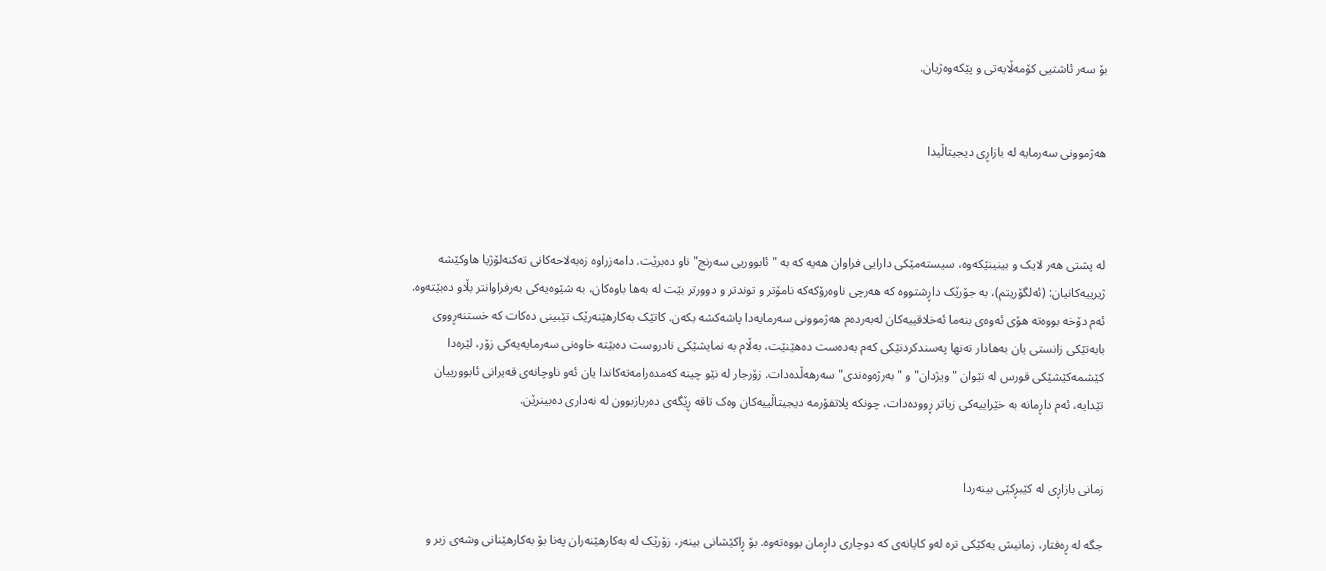بۆ سەر ئاشتیی کۆمەڵایەتی و پێکەوەژیان.


هەژموونی سەرمایە لە بازاڕی دیجیتاڵیدا



لە پشتی هەر لایک و بینینێکەوە، سیستەمێکی دارایی فراوان هەیە کە بە "ئابووریی سەرنج" ناو دەبرێت. دامەزراوە زەبەلاحەکانی تەکنەلۆژیا هاوکێشە ژیرییەکانیان: (ئەلگۆریتم)، بە جۆرێک داڕشتووە کە هەرچی ناوەرۆکەکە نامۆتر و توندتر و دوورتر بێت لە بەها باوەکان، بە شێوەیەکی بەرفراوانتر بڵاو دەبێتەوە. ئەم دۆخە بووەتە هۆی ئەوەی بنەما ئەخلاقییەکان لەبەردەم هەژموونی سەرمایەدا پاشەکشە بکەن. کاتێک بەکارهێنەرێک تێبینی دەکات کە خستنەڕووی بابەتێکی زانستی یان بەهادار تەنها پەسندکردنێکی کەم بەدەست دەهێنێت، بەڵام بە نمایشێکی نادروست دەبێتە خاوەنی سەرمایەیەکی زۆر، لێرەدا کێشمەکێشێکی قورس لە نێوان "ویژدان" و "بەرژەوەندی" سەرهەڵدەدات. زۆرجار لە نێو چینە کەمدەرامەتەکاندا یان ئەو ناوچانەی قەیرانی ئابوورییان تێدایە، ئەم داڕمانە بە خێراییەکی زیاتر ڕوودەدات، چونکە پلاتفۆرمە دیجیتاڵییەکان وەک تاقە ڕێگەی دەربازبوون لە نەداری دەبینرێن.


زمانی بازاڕی لە کێبڕکێی بینەردا

جگە لە ڕەفتار، زمانیش یەکێکی ترە لەو کایانەی کە دوچاری داڕمان بووەتەوە. بۆ ڕاکێشانی بینەر، زۆرێک لە بەکارهێنەران پەنا بۆ بەکارهێنانی وشەی زبر و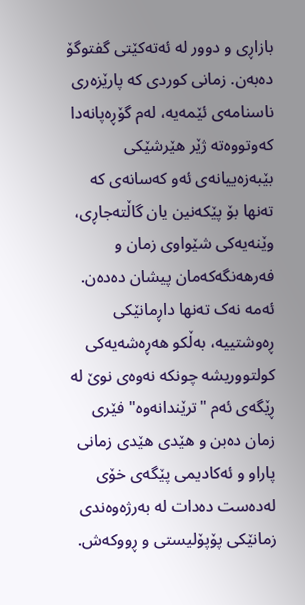بازاڕی و دوور لە ئەتەکێتی گفتوگۆ دەبەن. زمانی کوردی کە پارێزەری ناسنامەی ئێمەیە، لەم گۆڕەپانەدا کەوتووەتە ژێر هێرشێکی بێبەزەییانەی ئەو کەسانەی کە تەنها بۆ پێکەنین یان گاڵتەجاڕی، وێنەیەکی شێواوی زمان و فەرهەنگەکەمان پیشان دەدەن. ئەمە نەک تەنها داڕمانێکی ڕەوشتییە، بەڵکو هەڕەشەیەکی کولتووریشە چونکە نەوەی نوێ لە ڕێگەی ئەم "ترێندانەوە" فێری زمان دەبن و هێدی هێدی زمانی پاراو و ئەکادیمی پێگەی خۆی لەدەست دەدات لە بەرژەوەندی زمانێکی پۆپۆلیستی و ڕووکەش.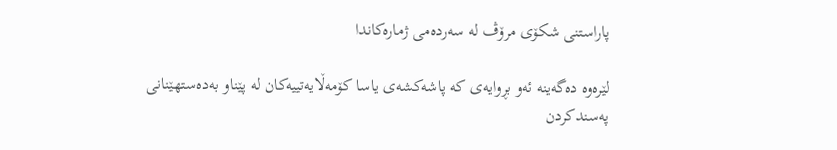پاراستنی شکۆی مرۆڤ لە سەردەمی ژمارەکاندا

لێرەوە دەگەینە ئەو بڕوایەی کە پاشەکشەی یاسا کۆمەڵایەتییەکان لە پێناو بەدەستهێنانی پەسندکردن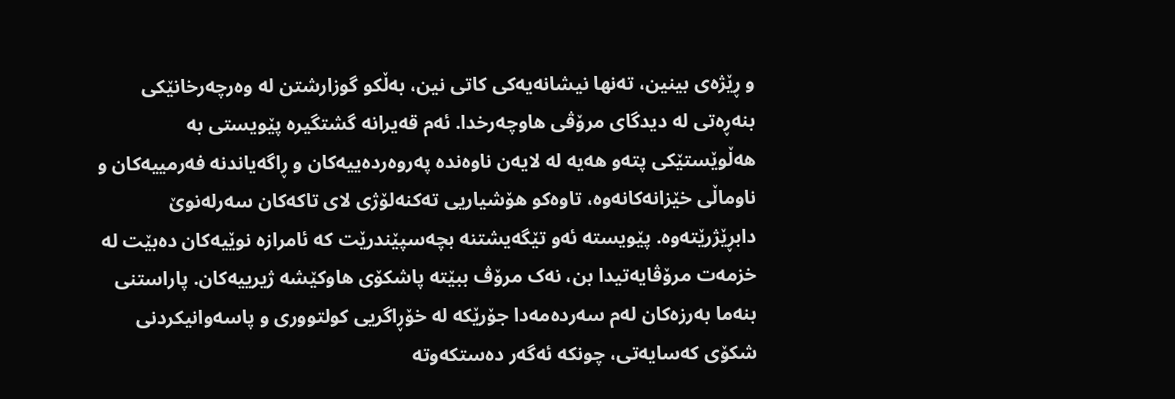و ڕێژەی بینین، تەنها نیشانەیەکی کاتی نین، بەڵکو گوزارشتن لە وەرچەرخانێکی بنەڕەتی لە دیدگای مرۆڤی هاوچەرخدا. ئەم قەیرانە گشتگیرە پێویستی بە هەڵوێستێکی پتەو هەیە لە لایەن ناوەندە پەروەردەییەکان و ڕاگەیاندنە فەرمییەکان و ناوماڵی خێزانەکانەوە، تاوەکو هۆشیاریی تەکنەلۆژی لای تاکەکان سەرلەنوێ دابڕێژرێتەوە. پێویستە ئەو تێگەیشتنە بچەسپێندرێت کە ئامرازە نوێیەکان دەبێت لە خزمەت مرۆڤایەتیدا بن، نەک مرۆڤ ببێتە پاشکۆی هاوکێشە ژیرییەکان. پاراستنی بنەما بەرزەکان لەم سەردەمەدا جۆرێکە لە خۆڕاگریی کولتووری و پاسەوانیکردنی شکۆی کەسایەتی، چونکە ئەگەر دەستکەوتە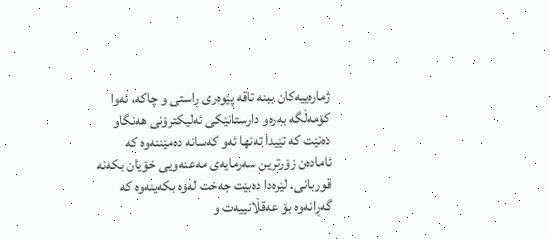ژمارەییەکان ببنە تاقە پێوەری ڕاستی و چاکە، ئەوا کۆمەڵگە بەرەو دارستانێکی ئەلیکترۆنی هەنگاو دەنێت کە تێیدا تەنها ئەو کەسانە دەمێننەوە کە ئامادەن زۆرترین سەرمایەی مەعنەویی خۆیان بکەنە قوربانی. لێرەدا دەبێت جەخت لەوە بکەینەوە کە گەڕانەوە بۆ عەقڵانییەت و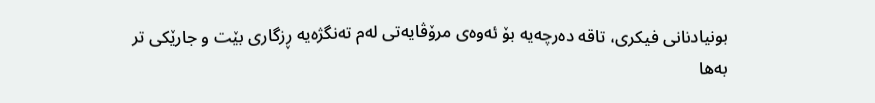بونیادنانی فیکری، تاقە دەرچەیە بۆ ئەوەی مرۆڤایەتی لەم تەنگژەیە ڕزگاری بێت و جارێکی تر بەها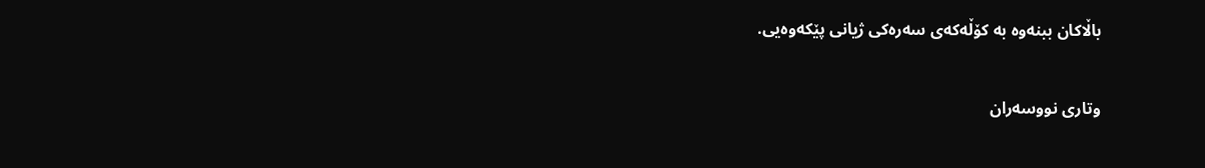باڵاکان ببنەوە بە کۆڵەکەی سەرەکی ژیانی پێکەوەیی.

وتاری نووسەران